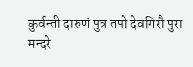कुर्वन्ती दारुणं पुत्र तपो देवगिरौ पुरा
मन्दरे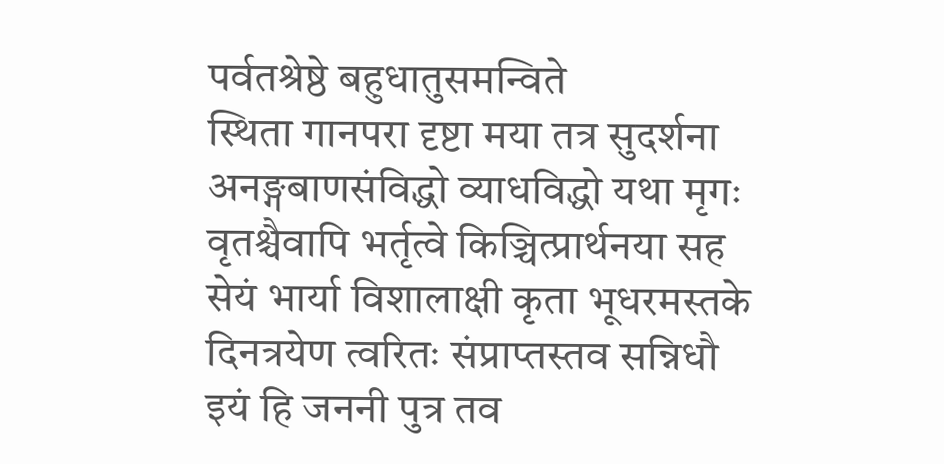पर्वतश्रेष्ठे बहुधातुसमन्विते
स्थिता गानपरा दृष्टा मया तत्र सुदर्शना
अनङ्गबाणसंविद्धो व्याधविद्धो यथा मृगः
वृतश्चैवापि भर्तृत्वे किञ्चित्प्रार्थनया सह
सेयं भार्या विशालाक्षी कृता भूधरमस्तके
दिनत्रयेण त्वरितः संप्राप्तस्तव सन्निधौ
इयं हि जननी पुत्र तव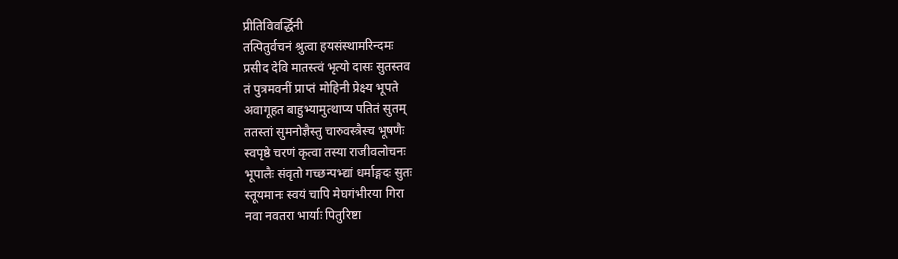प्रीतिविवर्द्धिनी
तत्पितुर्वचनं श्रुत्वा हयसंस्थामरिन्दमः
प्रसीद देवि मातस्त्वं भृत्यो दासः सुतस्तव
तं पुत्रमवनीं प्राप्तं मोहिनी प्रेक्ष्य भूपते
अवागूहत बाहुभ्यामुत्थाप्य पतितं सुतम्
ततस्तां सुमनोज्ञैस्तु चारुवस्त्रैस्च भूषणैः
स्वपृष्ठे चरणं कृत्वा तस्या राजीवलोचनः
भूपालैः संवृतो गच्छन्पभ्द्यां धर्माङ्गदः सुतः
स्तूयमानः स्वयं चापि मेघगंभीरया गिरा
नवा नवतरा भार्याः पितुरिष्टा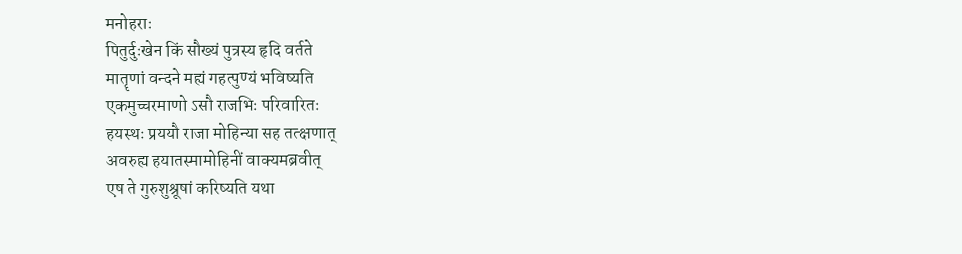मनोहराः
पितुर्दुःखेन किं सौख्यं पुत्रस्य हृदि वर्तते
मातॄणां वन्दने मह्यं गहत्पुण्यं भविष्यति
एकमुच्चरमाणो ऽसौ राजभिः परिवारितः
हयस्थः प्रययौ राजा मोहिन्या सह तत्क्षणात्
अवरुह्य हयातस्मामोहिनीं वाक्यमब्रवीत्
एष ते गुरुशुश्रूषां करिष्यति यथा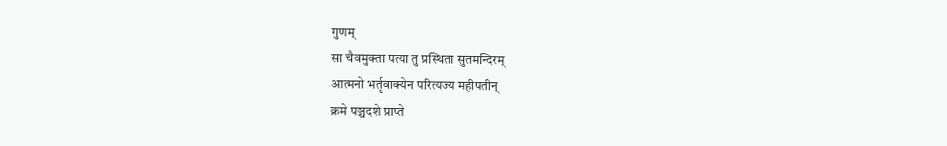गुणम्
सा चैवमुक्ता पत्या तु प्रस्थिता सुतमन्दिरम्
आत्मनो भर्तृवाक्येन परित्यज्य महीपतीन्
क्रमे पञ्चदशे प्राप्ते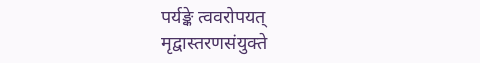पर्यङ्के त्ववरोपयत्
मृद्वास्तरणसंयुक्ते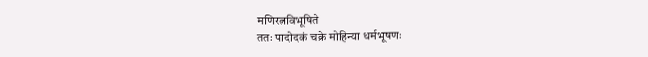मणिरत्नविभूषिते
ततः पादोदकं चक्रे मोहिन्या धर्मभूषणः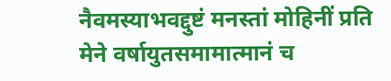नैवमस्याभवद्दुष्टं मनस्तां मोहिनीं प्रति
मेने वर्षायुतसमामात्मानं च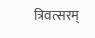त्रिवत्सरम्